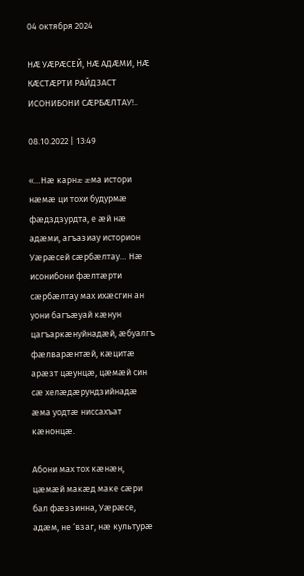04 октября 2024

НÆ УÆРÆСЕЙ, НÆ АДÆМИ, НÆ КÆСТÆРТИ РАЙДЗАСТ ИСОНИБОНИ СÆРБÆЛТАУ!..

08.10.2022 | 13:49

«…Нæ карнæ æма истори нæмæ ци тохи будурмæ фæдздзурдта, е æй нæ адæми, агъазиау историон Уæрæсей сæрбæлтау… Нæ исонибони фæлтæрти сæрбæлтау мах ихæсгин ан уони багъæуай кæнун цагъаркæнуйнадæй, æбуалгъ фæлварæнтæй, кæцитæ арæзт цæунцæ, цæмæй син сæ хелæдæрундзийнадæ æма уодтæ ниссахъат кæнонцæ.

Абони мах тох кæнæн, цæмæй макæд маке сæри бал фæззинна, Уæрæсе, адæм, не ‘взаг, нæ культурæ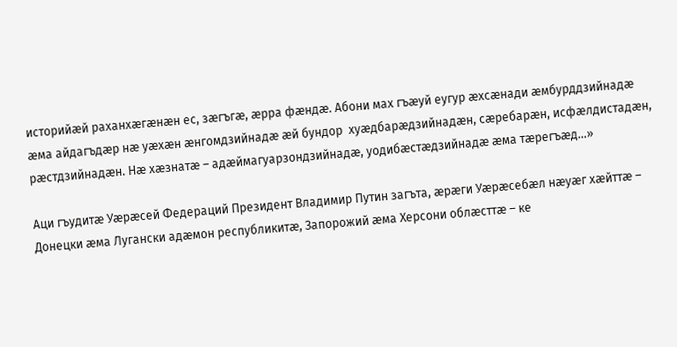историйæй раханхæгæнæн ес, зæгъгæ, æрра фæндæ. Абони мах гъæуй еугур æхсæнади æмбурддзийнадæ æма айдагъдæр нæ уæхæн æнгомдзийнадæ æй бундор  хуæдбарæдзийнадæн, сæребарæн, исфæлдистадæн, рæстдзийнадæн. Нæ хæзнатæ – адæймагуарзондзийнадæ, уодибæстæдзийнадæ æма тæрегъæд…»

Аци гъудитæ Уæрæсей Федераций Президент Владимир Путин загъта, æрæги Уæрæсебæл нæуæг хæйттæ – Донецки æма Лугански адæмон республикитæ, Запорожий æма Херсони облæсттæ – ке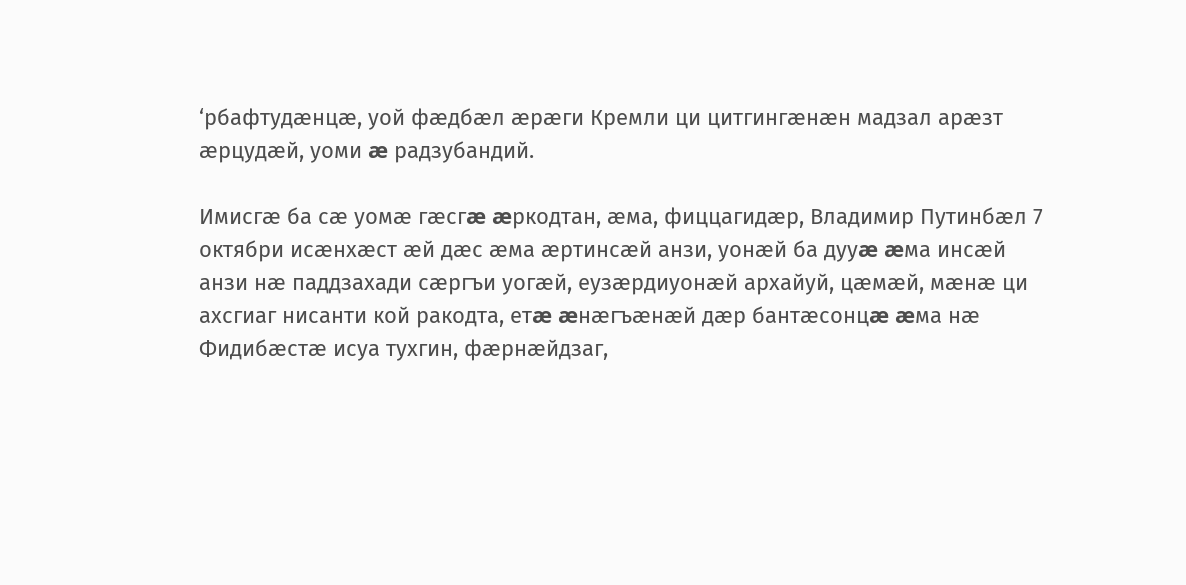‘рбафтудæнцæ, уой фæдбæл æрæги Кремли ци цитгингæнæн мадзал арæзт æрцудæй, уоми æ радзубандий.

Имисгæ ба сæ уомæ гæсгæ æркодтан, æма, фиццагидæр, Владимир Путинбæл 7 октябри исæнхæст æй дæс æма æртинсæй анзи, уонæй ба дууæ æма инсæй анзи нæ паддзахади сæргъи уогæй, еузæрдиуонæй архайуй, цæмæй, мæнæ ци ахсгиаг нисанти кой ракодта, етæ æнæгъæнæй дæр бантæсонцæ æма нæ Фидибæстæ исуа тухгин, фæрнæйдзаг,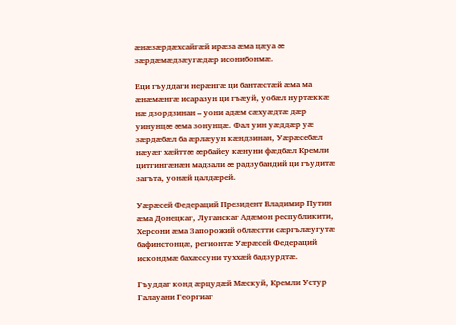æнæзæрдæхсайгæй ирæза æма цæуа æ зæрдæмæдзæугæдæр исонибонмæ.

Еци гъуддаги нерæнгæ ци бантæстæй æма ма æнæмæнгæ исаразун ци гъæуй, уобæл нуртæккæ нæ дзордзинан – уони адæм сæхуæдтæ дæр уинунцæ æма зонунцæ. Фал уин уæддæр уæ зæрдæбæл ба æрлæуун кæндзинан, Уæрæсебæл нæуæг хæйттæ æрбайеу кæнуни фæдбæл Кремли цитгингæнæн мадзали æ радзубандий ци гъудитæ загъта, уонæй цалдæрей.

Уæрæсей Федераций Президент Владимир Путин æма Донецкаг, Луганскаг Адæмон республикити, Херсони æма Запорожий облæстти сæргълæугутæ бафинстонцæ, регионтæ Уæрæсей Федераций искондмæ бахæссуни туххæй бадзурдтæ.

Гъуддаг конд æрцудæй Мæскуй, Кремли Устур Галауани Георгиаг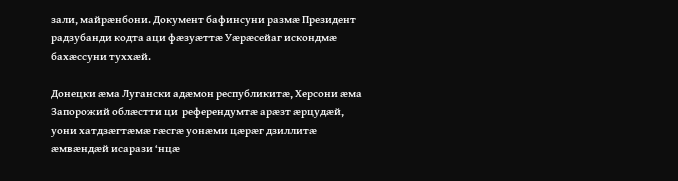зали, майрæнбони. Документ бафинсуни размæ Президент радзубанди кодта аци фæзуæттæ Уæрæсейаг искондмæ бахæссуни туххæй.

Донецки æма Лугански адæмон республикитæ, Херсони æма Запорожий облæстти ци  референдумтæ арæзт æрцудæй, уони хатдзæгтæмæ гæсгæ уонæми цæрæг дзиллитæ æмвæндæй исарази ‘нцæ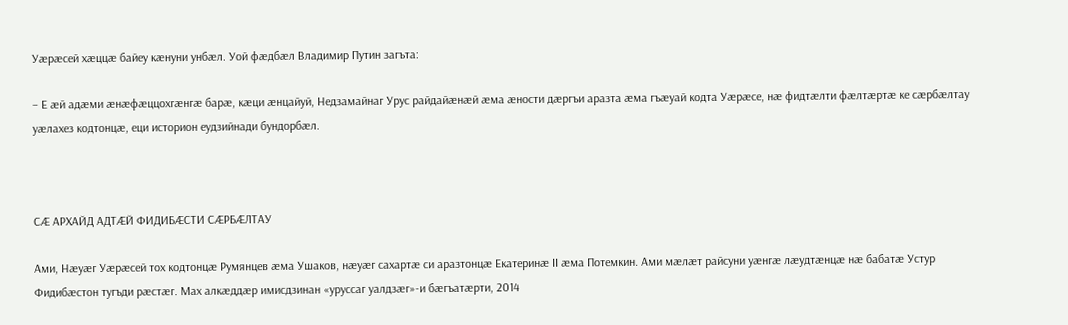Уæрæсей хæццæ байеу кæнуни унбæл. Уой фæдбæл Владимир Путин загъта:

– Е æй адæми æнæфæццохгæнгæ барæ, кæци æнцайуй, Недзамайнаг Урус райдайæнæй æма æности дæргъи аразта æма гъæуай кодта Уæрæсе, нæ фидтæлти фæлтæртæ ке сæрбæлтау уæлахез кодтонцæ, еци историон еудзийнади бундорбæл.



СÆ АРХАЙД АДТÆЙ ФИДИБÆСТИ СÆРБÆЛТАУ

Ами, Нæуæг Уæрæсей тох кодтонцæ Румянцев æма Ушаков, нæуæг сахартæ си аразтонцæ Екатеринæ II æма Потемкин. Ами мæлæт райсуни уæнгæ лæудтæнцæ нæ бабатæ Устур Фидибæстон тугъди рæстæг. Мах алкæддæр имисдзинан «уруссаг уалдзæг»-и бæгъатæрти, 2014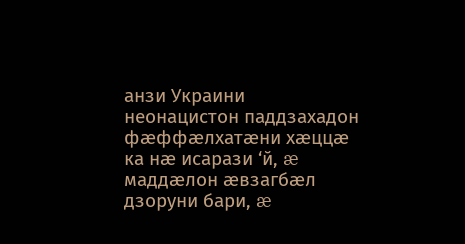анзи Украини неонацистон паддзахадон фæффæлхатæни хæццæ ка нæ исарази ‘й, æ маддæлон æвзагбæл дзоруни бари, æ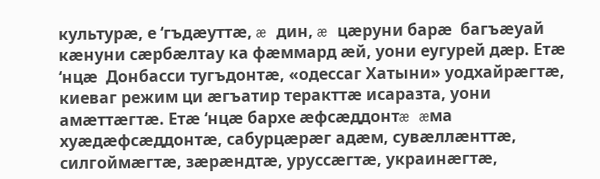культурæ, е ‘гъдæуттæ, æ дин, æ цæруни барæ  багъæуай кæнуни сæрбæлтау ка фæммард æй, уони еугурей дæр. Етæ ‘нцæ  Донбасси тугъдонтæ, «одессаг Хатыни» уодхайрæгтæ, киеваг режим ци æгъатир теракттæ исаразта, уони амæттæгтæ. Етæ ‘нцæ бархе æфсæддонтæ æма хуæдæфсæддонтæ, сабурцæрæг адæм, сувæллæнттæ, силгоймæгтæ, зæрæндтæ, уруссæгтæ, украинæгтæ,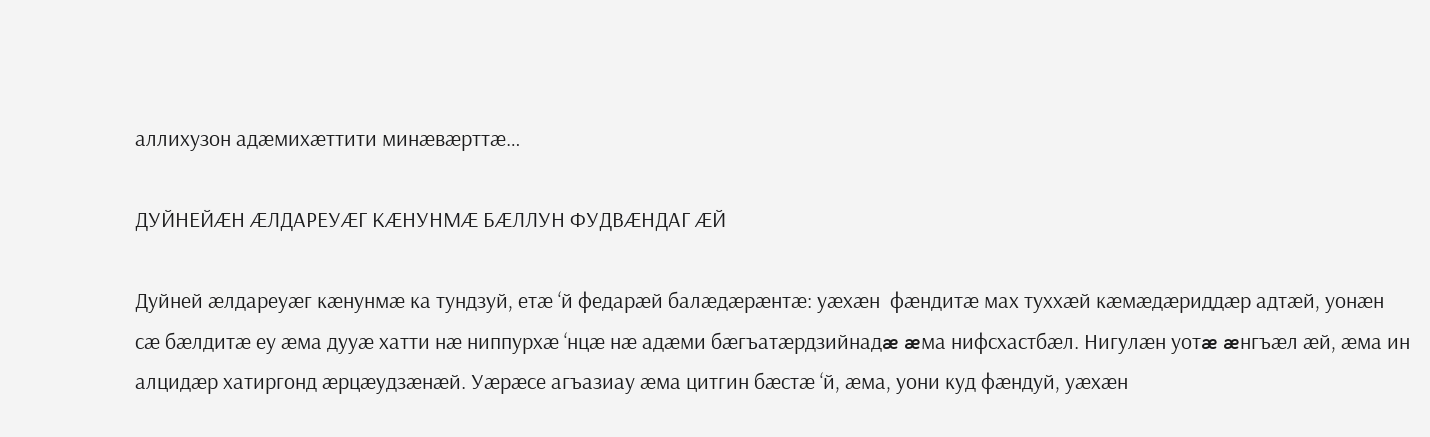аллихузон адæмихæттити минæвæрттæ…

ДУЙНЕЙÆН ÆЛДАРЕУÆГ КÆНУНМÆ БÆЛЛУН ФУДВÆНДАГ ÆЙ

Дуйней æлдареуæг кæнунмæ ка тундзуй, етæ ‘й федарæй балæдæрæнтæ: уæхæн  фæндитæ мах туххæй кæмæдæриддæр адтæй, уонæн сæ бæлдитæ еу æма дууæ хатти нæ ниппурхæ ‘нцæ нæ адæми бæгъатæрдзийнадæ æма нифсхастбæл. Нигулæн уотæ æнгъæл æй, æма ин алцидæр хатиргонд æрцæудзæнæй. Уæрæсе агъазиау æма цитгин бæстæ ‘й, æма, уони куд фæндуй, уæхæн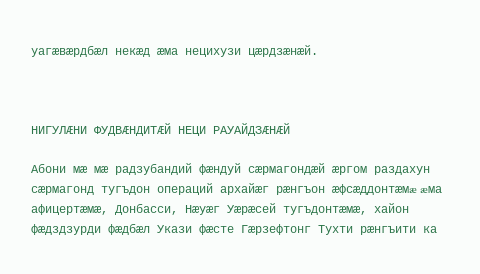уагæвæрдбæл некæд æма нецихузи цæрдзæнæй.



НИГУЛÆНИ ФУДВÆНДИТÆЙ НЕЦИ РАУАЙДЗÆНÆЙ

Абони мæ мæ радзубандий фæндуй сæрмагондæй æргом раздахун сæрмагонд тугъдон операций архайæг рæнгъон æфсæддонтæмæ æма афицертæмæ, Донбасси, Нæуæг Уæрæсей тугъдонтæмæ, хайон фæдздзурди фæдбæл Укази фæсте Гæрзефтонг Тухти рæнгъити ка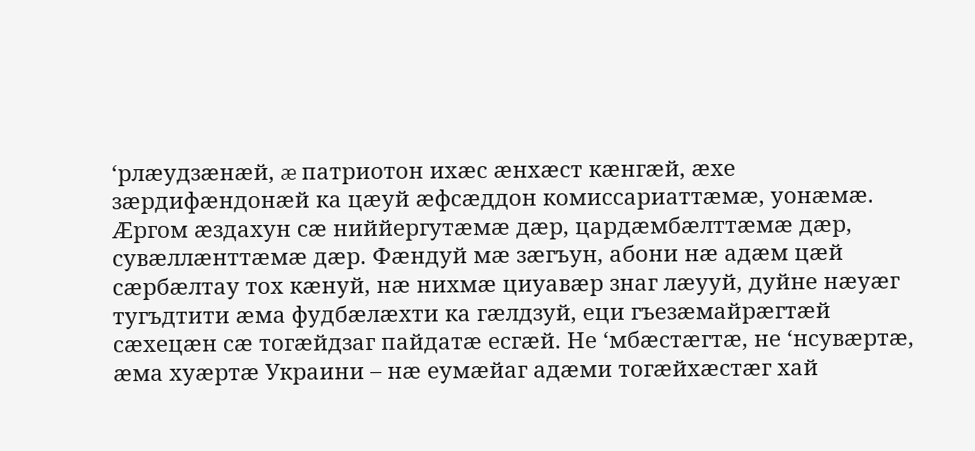‘рлæудзæнæй, æ патриотон ихæс æнхæст кæнгæй, æхе зæрдифæндонæй ка цæуй æфсæддон комиссариаттæмæ, уонæмæ. Æргом æздахун сæ ниййергутæмæ дæр, цардæмбæлттæмæ дæр, сувæллæнттæмæ дæр. Фæндуй мæ зæгъун, абони нæ адæм цæй сæрбæлтау тох кæнуй, нæ нихмæ циуавæр знаг лæууй, дуйне нæуæг тугъдтити æма фудбæлæхти ка гæлдзуй, еци гъезæмайрæгтæй сæхецæн сæ тогæйдзаг пайдатæ есгæй. Не ‘мбæстæгтæ, не ‘нсувæртæ, æма хуæртæ Украини – нæ еумæйаг адæми тогæйхæстæг хай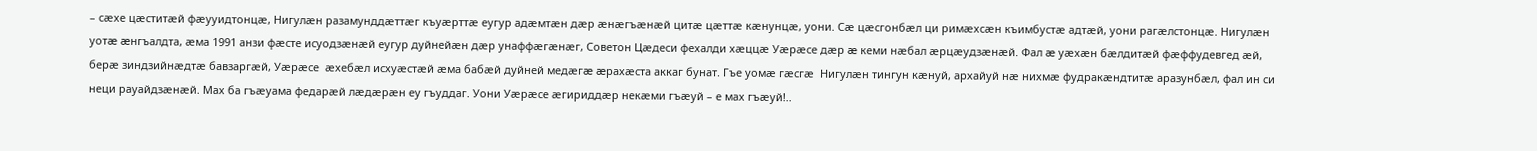– сæхе цæститæй фæууидтонцæ, Нигулæн разамунддæттæг къуæрттæ еугур адæмтæн дæр æнæгъæнæй цитæ цæттæ кæнунцæ, уони. Сæ цæсгонбæл ци римæхсæн къимбустæ адтæй, уони рагæлстонцæ. Нигулæн уотæ æнгъалдта, æма 1991 анзи фæсте исуодзæнæй еугур дуйнейæн дæр унаффæгæнæг, Советон Цæдеси фехалди хæццæ Уæрæсе дæр æ кеми нæбал æрцæудзæнæй. Фал æ уæхæн бæлдитæй фæффудевгед æй, берæ зиндзийнæдтæ бавзаргæй, Уæрæсе  æхебæл исхуæстæй æма бабæй дуйней медæгæ æрахæста аккаг бунат. Гъе уомæ гæсгæ  Нигулæн тингун кæнуй, архайуй нæ нихмæ фудракæндтитæ аразунбæл, фал ин си неци рауайдзæнæй. Мах ба гъæуама федарæй лæдæрæн еу гъуддаг. Уони Уæрæсе æгириддæр некæми гъæуй – е мах гъæуй!..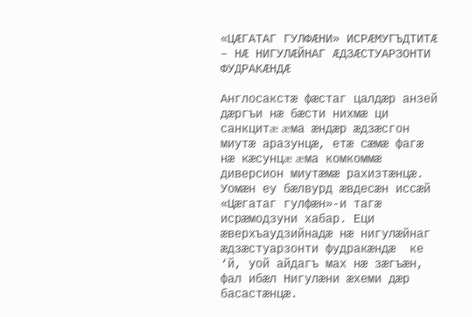«ЦÆГАТАГ ГУЛФÆНИ» ИСРÆМУГЪДТИТÆ – НÆ НИГУЛÆЙНАГ ÆДЗÆСТУАРЗОНТИ ФУДРАКÆНДÆ

Англосакстæ фæстаг цалдæр анзей дæргъи нæ бæсти нихмæ ци санкцитæ æма æндæр æдзæсгон миутæ аразунцæ, етæ сæмæ фагæ нæ кæсунцæ æма комкоммæ диверсион миутæмæ рахизтæнцæ. Уомæн еу бæлвурд æвдесæн иссæй «Цæгатаг гулфæн»-и тагæ исрæмодзуни хабар. Еци æверхъаудзийнадæ нæ нигулæйнаг æдзæстуарзонти фудракæндæ  ке ‘й, уой айдагъ мах нæ зæгъæн, фал ибæл Нигулæни æхеми дæр басастæнцæ.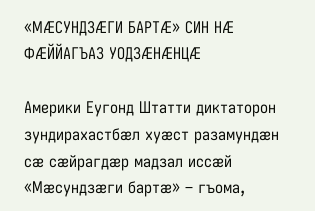«МÆСУНДЗÆГИ БАРТÆ» СИН НÆ ФÆЙЙАГЪАЗ УОДЗÆНÆНЦÆ

Америки Еугонд Штатти диктаторон зундирахастбæл хуæст разамундæн сæ сæйрагдæр мадзал иссæй «Мæсундзæги бартæ» – гъома,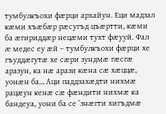тумбулкъохи фæрци архайун. Еци мадзал кæми хъæбæр рæсугъд цъæртти, кæми ба æгириддæр нецæми тухт фæууй. Фал æ медес еу æй – тумбулкъохи фæрци хе гъуддæгутæ хе сæри зундмæ гæсгæ аразун, ка нæ арази кæна сæ хæццæ, уонæн ба… Аци паддзахæдти нихмæ рацæун кенæ сæ фæндити нихмæ ка бандеуа, уони ба се ‘знæгти хигъдмæ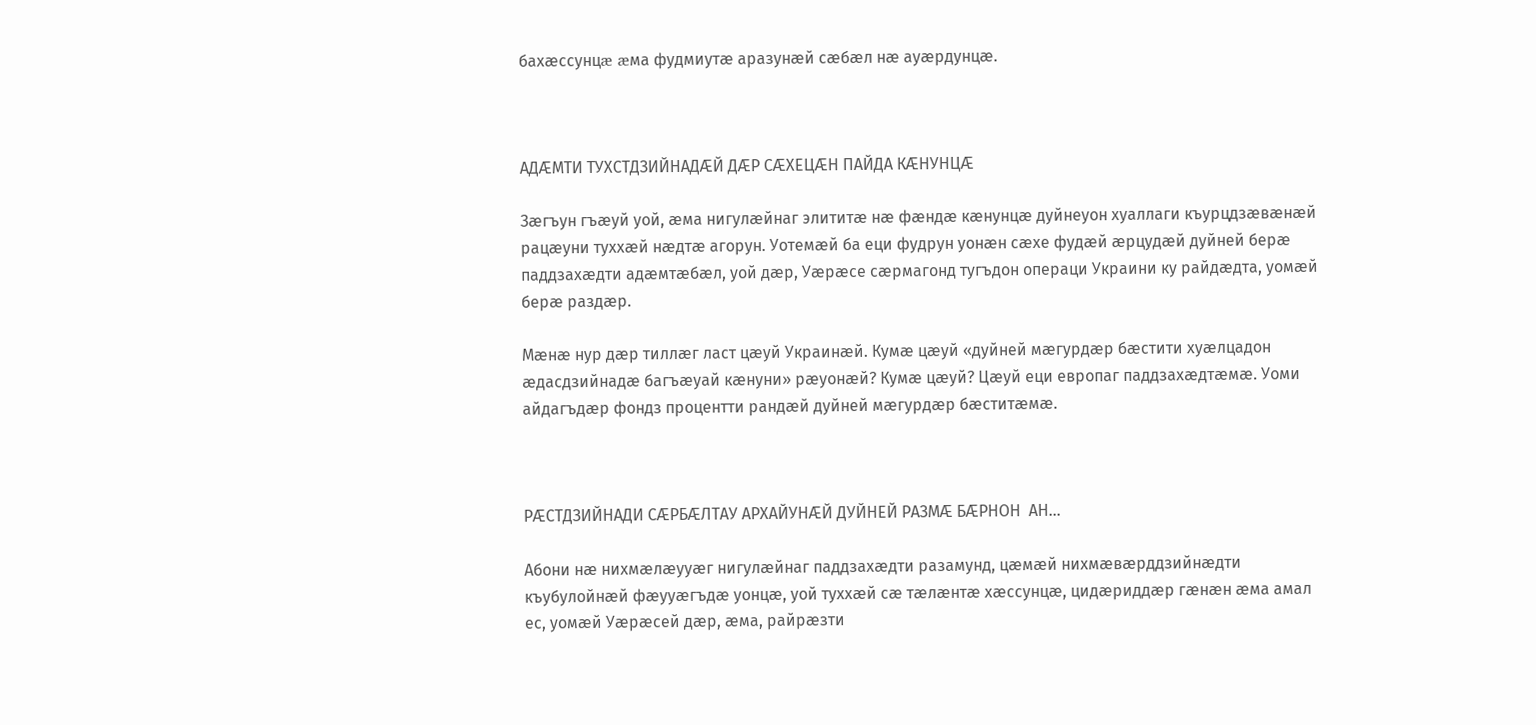бахæссунцæ æма фудмиутæ аразунæй сæбæл нæ ауæрдунцæ.



АДÆМТИ ТУХСТДЗИЙНАДÆЙ ДÆР СÆХЕЦÆН ПАЙДА КÆНУНЦÆ

Зæгъун гъæуй уой, æма нигулæйнаг элититæ нæ фæндæ кæнунцæ дуйнеуон хуаллаги къурцдзæвæнæй рацæуни туххæй нæдтæ агорун. Уотемæй ба еци фудрун уонæн сæхе фудæй æрцудæй дуйней берæ паддзахæдти адæмтæбæл, уой дæр, Уæрæсе сæрмагонд тугъдон операци Украини ку райдæдта, уомæй берæ раздæр.

Мæнæ нур дæр тиллæг ласт цæуй Украинæй. Кумæ цæуй «дуйней мæгурдæр бæстити хуæлцадон æдасдзийнадæ багъæуай кæнуни» рæуонæй? Кумæ цæуй? Цæуй еци европаг паддзахæдтæмæ. Уоми айдагъдæр фондз процентти рандæй дуйней мæгурдæр бæститæмæ.



РÆСТДЗИЙНАДИ СÆРБÆЛТАУ АРХАЙУНÆЙ ДУЙНЕЙ РАЗМÆ БÆРНОН  АН…

Абони нæ нихмæлæууæг нигулæйнаг паддзахæдти разамунд, цæмæй нихмæвæрддзийнæдти къубулойнæй фæууæгъдæ уонцæ, уой туххæй сæ тæлæнтæ хæссунцæ, цидæриддæр гæнæн æма амал ес, уомæй Уæрæсей дæр, æма, райрæзти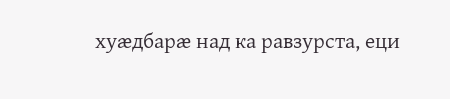хуæдбарæ над ка равзурста, еци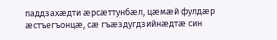паддзахæдти æрсæттунбæл, цæмæй фулдæр æстъегъонцæ, сæ гъæздугдзийнæдтæ син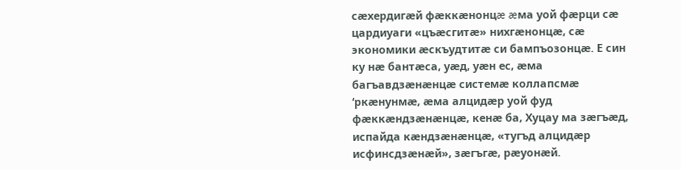сæхердигæй фæккæнонцæ æма уой фæрци сæ цардиуаги «цъæсгитæ» нихгæнонцæ, сæ экономики æскъудтитæ си бампъозонцæ. Е син ку нæ бантæса, уæд, уæн ес, æма багъавдзæнæнцæ системæ коллапсмæ ‘ркæнунмæ, æма алцидæр уой фуд фæккæндзæнæнцæ, кенæ ба, Хуцау ма зæгъæд, испайда кæндзæнæнцæ, «тугъд алцидæр исфинсдзæнæй», зæгъгæ, рæуонæй.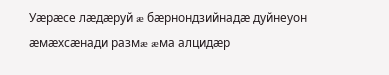Уæрæсе лæдæруй æ бæрнондзийнадæ дуйнеуон æмæхсæнади размæ æма алцидæр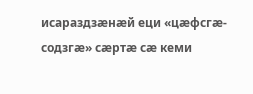исараздзæнæй еци «цæфсгæ-содзгæ» сæртæ сæ кеми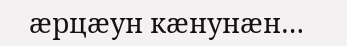æрцæун кæнунæн…